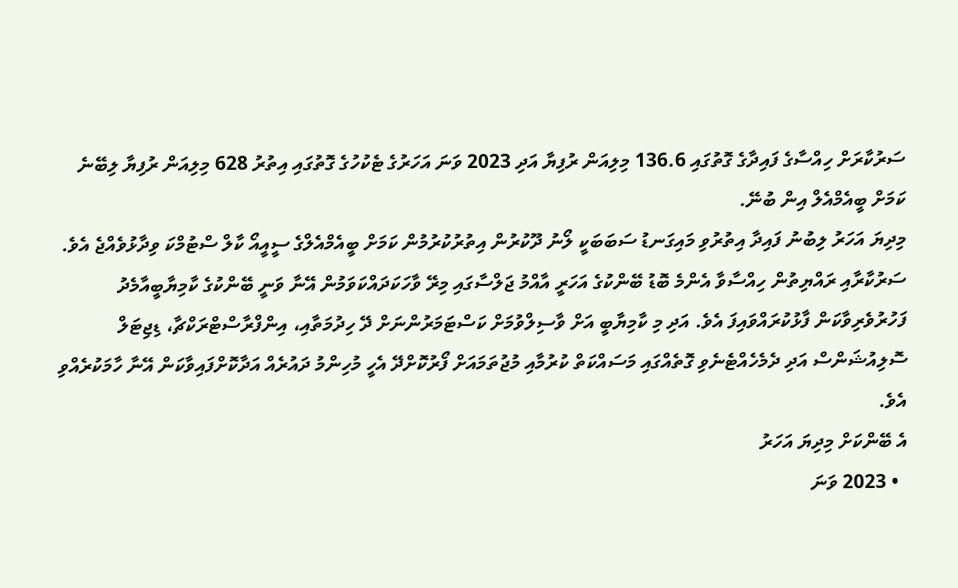ސަރުކާރަށް ހިއްސާގެ ފައިދާގެ ގޮތުގައި 136.6 މިލިއަން ރުފިޔާ އަދި 2023 ވަނަ އަހަރުގެ ޓެކުހުގެ ގޮތުގައި އިތުރު 628 މިލިއަން ރުފިޔާ ލިބޭނެ ކަމަށް ބީއެމްއެލް އިން ބުނޭ.
މިދިޔަ އަހަރު ލިބުނު ފައިދާ އިތުރުވި މައިގަނޑު ސަބަބަކީ ލޯނު ދޫކުރުން އިތުރުކުރުމުން ކަމަށް ބީއެމްއެލްގެ ސީއީއޯ ކާލް ސްޓުމްކަ ވިދާޅުވެއްޖެ އެވެ.
ސަރުކާރާއި ރައްޔިތުން ހިއްސާވާ އެންމެ ބޮޑު ބޭންކުގެ އަހަރީ އާއްމު ޖަލްސާގައި މިރޭ ވާހަކަދައްކަވަމުން އޭނާ ވަނީ ބޭންކުގެ ކާމިޔާބީއާމެދު ފަހުރުވެރިވާކަން ފާޅުކުރައްވައިފަ އެވެ. އަދި މި ކާމިޔާބީ އަށް ވާސިލްވުމަށް ކަސްޓަމަރުންނަށް ދޭ ހިދުމަތާއި، އިންފްރާސްޓްރަކްޗާ، ޑިޖިޓަލް ސޮލިއުޝަންސް އަދި ދެމެހެއްޓެނެވި ގޮތެއްގައި މަސައްކަތް ކުރުމާއި މުޖުތަމައަށް ފޯރުކޮށްދޭ އެހީ މުހިންމު ދައުރެއް އަދާކޮށްފައިވާކަން އޭނާ ހާމަކުރެއްވި އެވެ.
އެ ބޭންކަށް މިދިޔަ އަހަރު
  • 2023 ވަނަ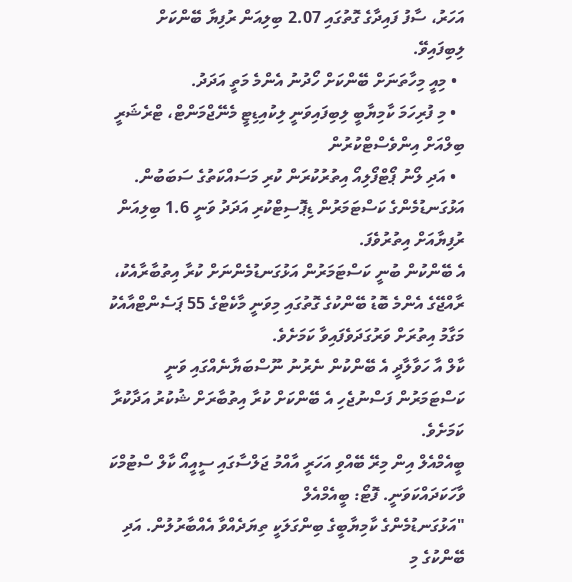އަހަރު، ސާފު ފައިދާގެ ގޮތުގައި 2.07 ބިލިއަން ރުފިޔާ ބޭންކަށް ލިބިފައިވޭ.
  • މިއީ މިހާތަނަށް ބޭންކަށް ހޯދުނު އެންމެ މަތީ އަދަދު.
  • މި ފުރިހަމަ ކާމިޔާބީ ލިބިފައިވަނީ ލިކުއިޑިޓީ މެނޭޖްމަންޓް، ޓްރެޝަރީ ބިލްއަށް އިންވެސްޓްކުރުން
  • އަދި ލޯނު ޕޯޓްފޯލިއޯ އިތުރުކުރަން ކުރި މަސައްކަތުގެ ސަބަބުން. އަޅުގަނޑުމެންގެ ކަސްޓަމަރުން ޑިޕޮސިޓްކުރި އަދަދު ވަނީ 1.6 ބިލިއަން ރުފިޔާއަށް އިތުރުވެފަ.
އެ ބޭންކުން ބުނީ ކަސްޓަމަރުން އަޅުގަނޑުމެންނަށް ކުރާ އިތުބާރާއެކު، ރާއްޖޭގެ އެންމެ ބޮޑު ބޭންކުގެ ގޮތުގައި މިވަނީ މާކެޓްގެ 55 ޕަސެންޓްއާއެކު މަގާމު އިތުރަށް ވަރުގަދަވެފައިވާ ކަމަށެވެ.
ކާލް އާ ހަވާލާދީ އެ ބޭންކުން ނެރުނު ނޫސްބަޔާނެއްގައި ވަނީ ކަސްޓަމަރުން ފަސްނުޖެހި އެ ބޭންކަށް ކުރާ އިތުބާރަށް ޝުކުރު އަދާކުރާ ކަމަށެވެ.
ބީއެމްއެލް އިން މިރޭ ބޭއްވި އަހަރީ އާއްމު ޖަލްސާގައި ސީއީއޯ ކާލް ސްޓުމްކަ ވާހަކަދައްކަވަނީ. ފޮޓޯ: ބީއެމްއެލް
"އަޅުގަނޑުމެންގެ ކާމިޔާބީގެ ބިންގަލަކީ ތިޔަދެއްވާ އެއްބާރުލުން. އަދި ބޭންކުގެ މި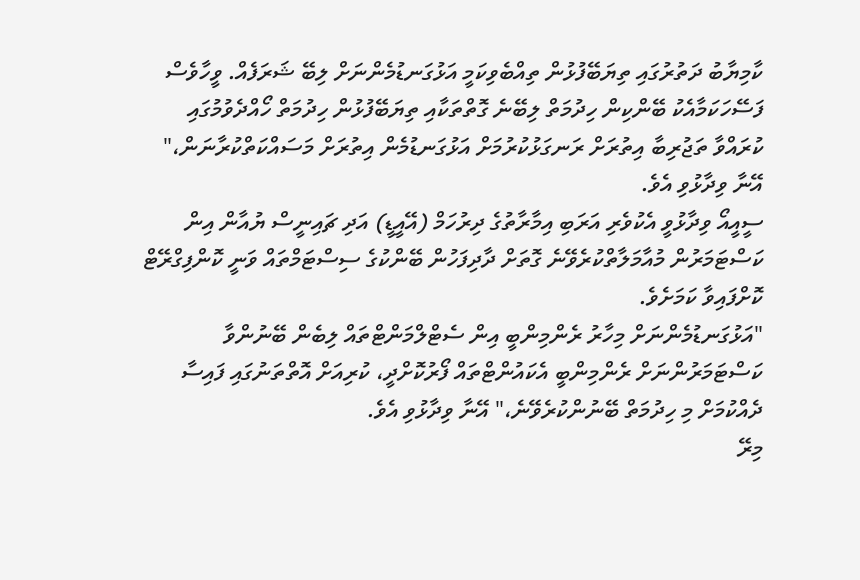ކާމިޔާބު ދަތުރުގައި ތިޔަބޭފުޅުން ތިއްބެވިކަމީ އަޅުގަނޑުމެންނަށް ލިބޭ ޝަރަފެއް. ވީހާވެސް ފަސޭހަކަމާއެކު ބޭންކިން ހިދުމަތް ލިބޭނެ ގޮތްތަކާއި ތިޔަބޭފުޅުން ހިދުމަތް ހޯއްދެވުމުގައި ކުރައްވާ ތަޖުރިބާ އިތުރަށް ރަނގަޅުކުރުމަށް އަޅުގަނޑުމެން އިތުރަށް މަސައްކަތްކުރާނަން،" އޭނާ ވިދާޅުވި އެވެ.
ސީއީއޯ ވިދާޅުވީ އެކުވެރި އަރަބި އިމާރާތުގެ ދިރުހަމް (އޭއީޑީ) އަދި ޗައިނީސް ޔުއާން އިން ކަސްޓަމަރުން މުއާމަލާތްކުރެވޭނެ ގޮތަށް ދާދިފަހުން ބޭންކުގެ ސިސްޓަމްތައް ވަނީ ކޮންފިގްރޭޓް ކޮށްފައިވާ ކަމަށެވެ.
"އަޅުގަނޑުމެންނަށް މިހާރު ރެންމިންބީ އިން ސެޓްލްމަންޓްތައް ލިބެން ބޭނުންވާ ކަސްޓަމަރުންނަށް ރެންމިންބީ އެކައުންޓްތައް ފޯރުކޮށްދީ، ކުރިއަށް އޮތްތަނުގައި ފައިސާ ދެއްކުމަށް މި ހިދުމަތް ބޭނުންކުރެވޭނެ،" އޭނާ ވިދާޅުވި އެވެ.
މިރޭ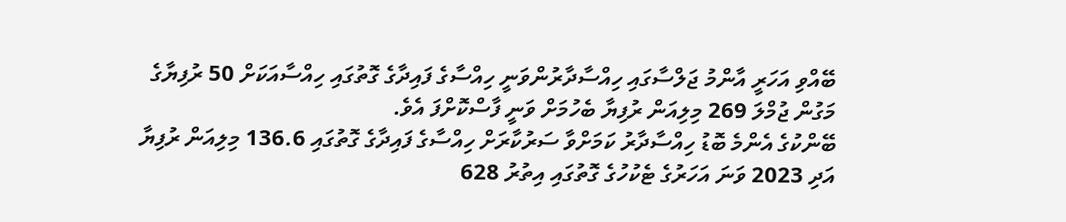ބޭއްވި އަހަރީ އާންމު ޖަލްސާގައި ހިއްސާދާރުންވަނީ ހިއްސާގެ ފައިދާގެ ގޮތުގައި ހިއްސާއަކަށް 50 ރުފިޔާގެ މަގުން ޖުމްލަ 269 މިލިއަން ރުފިޔާ ބެހުމަށް ވަނީ ފާސްކޮށްފަ އެވެ.
ބޭންކުގެ އެންމެ ބޮޑު ހިއްސާދާރު ކަމަށްވާ ސަރުކާރަށް ހިއްސާގެ ފައިދާގެ ގޮތުގައި 136.6 މިލިއަން ރުފިޔާ އަދި 2023 ވަނަ އަހަރުގެ ޓެކުހުގެ ގޮތުގައި އިތުރު 628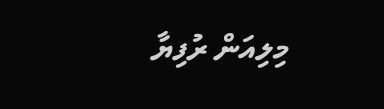މިލިއަން ރުފިޔާ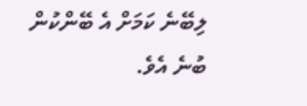ލިބޭނެ ކަމަށް އެ ބޭންކުން ބުނެ އެވެ.